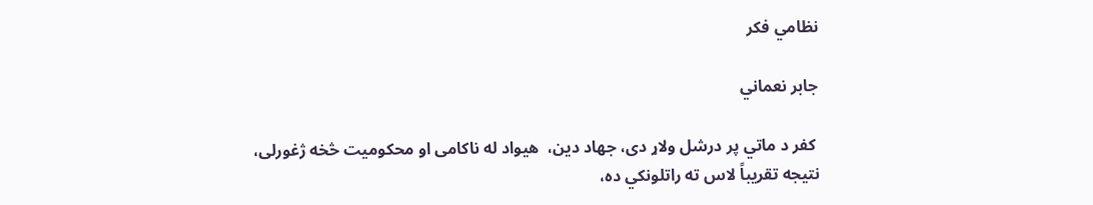نظامي فکر

جابر نعماني

 کفر د ماتي پر درشل ولاړ دی، جهاد دین،  هیواد له ناکامی او محکومیت څخه ژغورلی، نتیجه تقریباً لاس ته راتلونکي ده،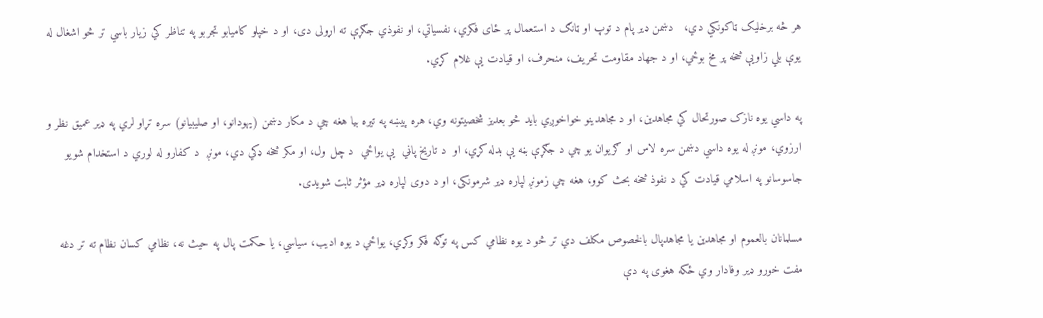هر څه برخلیک ټاکونکي دي،   دښمن ډیر پام د توپ او ټانګ د استعمال پر ځای فکري، نفسیاتي، او نفوذي جګړې ته اړولی دی، او د خپلو کامیابو تجربو په تناظر کي زیار باسي تر څو اشغال له یوې بلي زاويې څخه پر مخ بوځي، او د جهاد مقاومت تحریف، منحرف، او قیادت يې غلام کړي.

په داسي یوه نازک صورتحال کي مجاهدین، او د مجاهدینو خواخوږي باید څو بعدیز شخصیتونه وي، هره پيښه په تیره بیا هغه چي د مکار دښمن (یهودانو، او صلیبیانو) سره تړاو لري په ډیر عمیق نظر و ارزوي، مونږ له یوه داسي دښمن سره لاس او ګریوان یو چي د جګړې بڼه يې بدله کړي، او  د تاریخ پاڼي  يې یواځي  د چل ول، او مکر څخه ډکي دي، مونږ  د کفارو له لوري د استخدام شویو جاسوسانو په اسلامي قیادت کي د نفوذ څخه بحث کوو، هغه چي زمونږ لپاره ډیر شرمونکی، او د دوی لپاره ډیر مؤثر ثابت شویدی.

مسلمانان بالعموم او مجاهدین یا مجاهدپال بالخصوص مکلف دي تر څو د یوه نظامي کس په توګه فکر وکړي، یواځي د یوه ادیب، سیاسي، یا حکمت پال په حیث نه، نظامي کسان نظام ته تر دغه مفت خورو ډیر وفادار وي ځکه هغوی په دې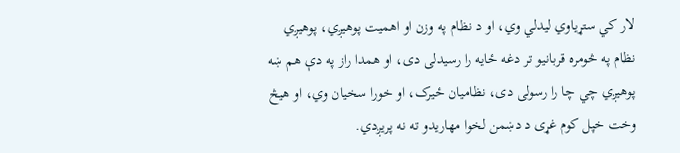لار کي ستړياوي لیدلي وي، او د نظام په وزن او اهمیت پوهیږي، پوهیږي نظام په څومره قربانیو تر دغه ځایه را رسیدلی دی، او همدا راز په دې هم ښه پوهیږي چي چا را رسولی دی، نظامیان ځیرک، او خورا سخیان وي، او هیڅ وخت خپل کوم غړی د دښمن لخوا مهاریدو ته نه پریږدي.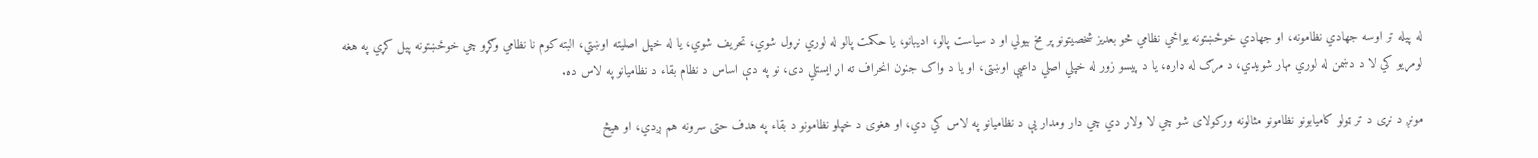له پيله تر اوسه جهادي نظامونه، او جهادي خوځښتونه یواځي نظامي څو بعدیز شخصیتونو پر مخ بیولي او د سیاست پالو، ادیبانو، یا حکمت پالو له لوري نړول شوي، تحریف شوي، یا له خپل اصلیته اوښتي، البته کوم نا نظامي وګړو چي خوځښتونه پيل کړي په هغه لومړیو کي لا د دښمن له لوري مهار شویدي، د مرګ له ډاره، یا د پيسو زور له خپلي اصلي داعیې اوښتی، او یا د واک جنون انحراف ته اړ ایستلي دی، نو په دې اساس د نظام بقاء د نظامیانو په لاس ده.

مونږ د نړی د تر ټولو کامیابونو نظامونو مثالونه ورکولای شو چي لا ولاړ دي چي دار ومدار يې د نظامیانو په لاس کي دي، او هغوی د خپلو نظامونو د بقاء په هدف حتی سرونه هم ږدي، او هیڅ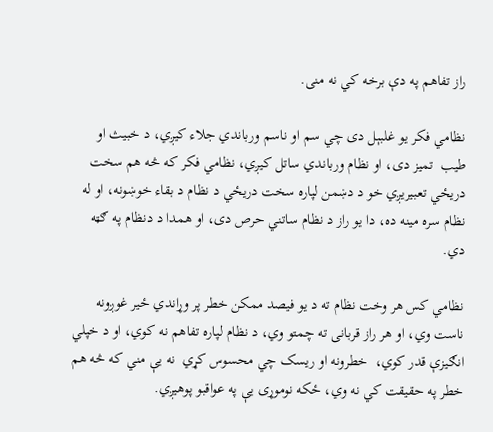راز تفاهم په دې برخه کي نه منی.

نظامي فکر یو غلبېل دی چي سم او ناسم ورباندي جلاء کیږي، د خبیث او طیب  تمیز دی، او نظام ورباندي ساتل کیږي، نظامي فکر که څه هم سخت دریځي تعبیریږي خو د دښمن لپاره سخت دریځي د نظام د بقاء خوښونه، او له نظام سره مینه ده، دا یو راز د نظام ساتني حرص دی، او همدا د دنظام په ګټه دي.

نظامي کس هر وخت نظام ته د یو فیصد ممکن خطر پر وړاندي ځیر غوږونه ناست وي، او هر راز قربانی ته چمتو وي، د نظام لپاره تفاهم نه کوي، او د خپلي انګیزې قدر کوي،  خطرونه او ریسک چي محسوس کړي  نه يې مني که څه هم خطر په حقیقت کي نه وي، ځکه نوموړی يې په عواقبو پوهیږي.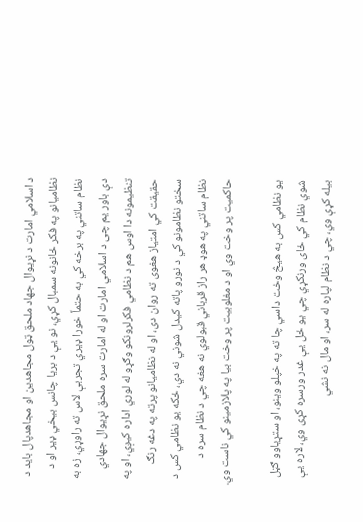د اسلامي امارت د نړیوال جهاد ملحق ټول مجاهدین او مجاهدپال باید د نظامیانو په فکر ځانونه سمبال کړي، نو يې د بریا چانس بیخي ډیر او د نظام ساتني په برخه کي به حتماً خورا ډیري تجربې لاس ته راوړي، زه به دې باور یم چی د اسلامي امارت او له امارت سره ملحق نړیوال جهادي تنظیمونه دا اوس هم د نظامي فکرلرونکو وګړو له لوري اداره کیږي، او په حقیقت کي امتیاز هغوی ته روان دی، او له نظامیانو پرته په دغه رنګ سختو نظامونو کي د نورو پاته کیدل شوني نه دي، ځکه یو نظامي کس د نظام ساتني په هوډ هر راز قرباني قبولوي نه هغه چي د نظام سره د حاکمیت پر وخت وي او د مغلوبیت پر وخت بیا په پلازمینو کي ناست وي.

یو نظامي کس به هیڅ وخت داسي چا ته په خپلو وینو، او ستړیاوو ګټل شوي نظام کي ځای ورنکړي چي یو ځل يې غدر ورسره کړی وي، لاره يې بیله کړې وي، چي د نظام لپاره له سر، او مال نه نشي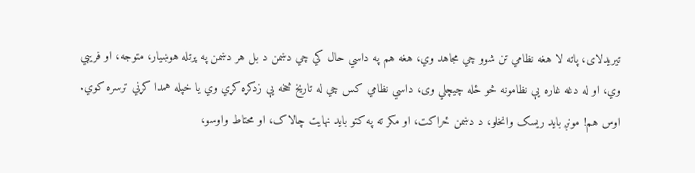تیریدلای، پاته لا هغه نظامي تن شوو چي مجاهد وي، هغه هم په داسي حال کي چي دښمن د بل هر دښمن په پرتله هوښيار، متوجه، او فریبي وي، او له دغه غاره يې نظامونه څو ځله چیچلي وی، داسي نظامي کس چي له تاریخ څخه يې زدکړه کړي وي یا خپله همدا کړني ترسره کوي.
اوس هم! مونږ باید ریسک وانخلو، د دښمن ځراکت، او مکر ته په کتو باید نهایت چالاک، او محتاط واوسو،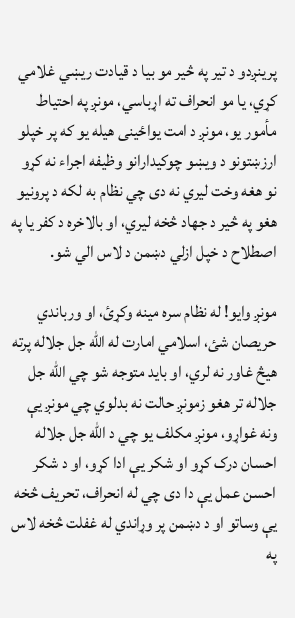پرينږدو د تیر په څیر مو بیا د قیادت ريښي غلامي کړي، یا مو انحراف ته اړباسي، مونږ په احتیاط مأمور یو، مونږ د امت یواځينی هیله یو که پر خپلو ارزښتونو د ویښو چوکیدارانو وظیفه اجراء نه کړو نو هغه وخت لیري نه دی چي نظام به لکه د پرونیو هغو په څير د جهاد څخه لیري، او بالاخره د کفر یا په اصطلاح د خپل ازلي دښمن د لاس الي شو.

مونږ وایو! له نظام سره مینه وکړئ، او ورباندي حریصان شئ، اسلامي امارت له الله جل جلاله پرته هیڅ غاور نه لري، او باید متوجه شو چي الله جل جلاله تر هغو زمونږ حالت نه بدلوي چي مونږ يې ونه غواړو، مونږ مکلف یو چي د الله جل جلاله احسان درک کړو او شکر يې ادا کړو، او د شکر احسن عمل يې دا دی چي له انحراف، تحریف څخه یې وساتو او د دښمن پر وړاندي له غفلت څخه لاس په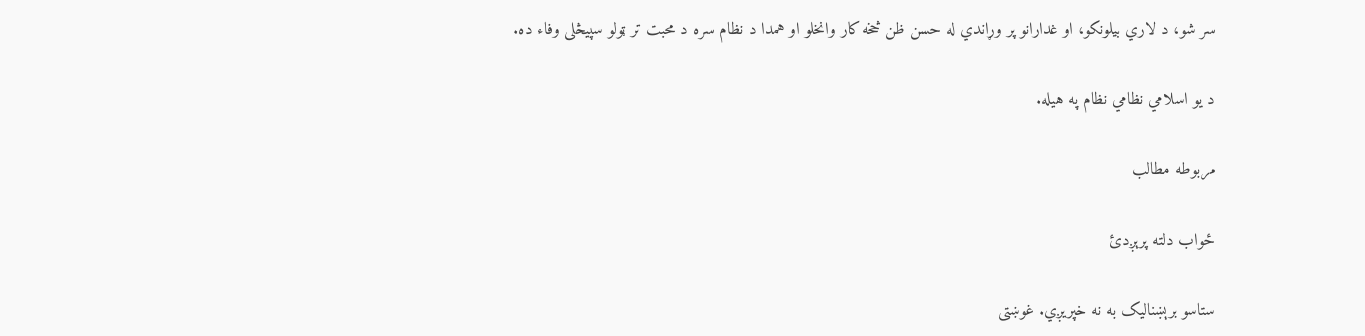سر شو، د لاري بیلونکو، او غدارانو پر وړاندي له حسن ظن څخه کار وانخلو او همدا د نظام سره د محبت تر ټولو سپيڅلی وفاء ده.

د یو اسلامي نظامي نظام په هیله.

مربوطه مطالب

ځواب دلته پرېږدئ

ستاسو برېښناليک به نه خپريږي. غوښتى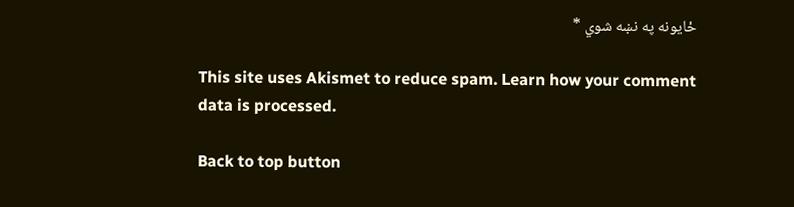ځایونه په نښه شوي *

This site uses Akismet to reduce spam. Learn how your comment data is processed.

Back to top button